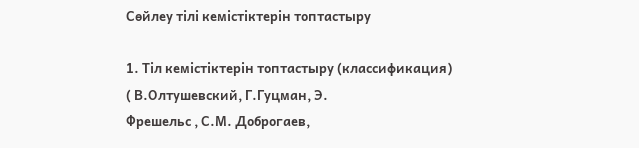Сөйлеу тілі кемістіктерін топтастыру

1. Тіл кемістіктерін топтастыру (классификация) ( В.Олтушевский, Г.Гуцман, Э.
Фрешельс , С.М. Доброгаев,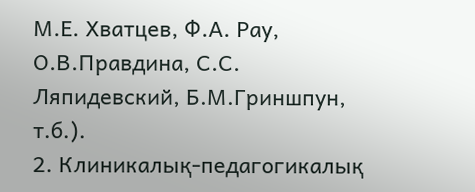М.Е. Хватцев, Ф.А. Рау, О.В.Правдина, С.С. Ляпидевский, Б.М.Гриншпун, т.б.).
2. Клиникалық-педагогикалық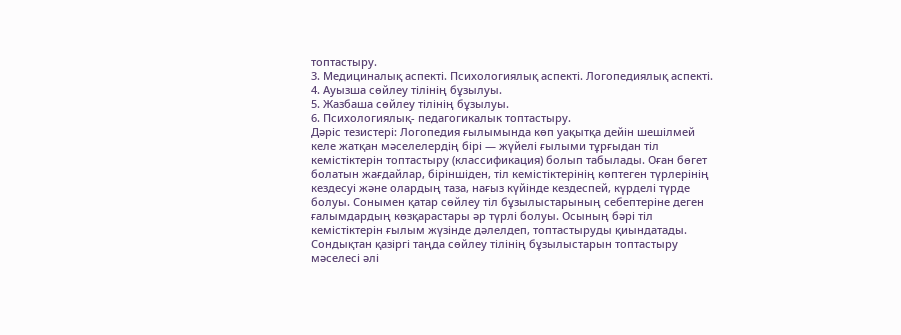топтастыру.
3. Медициналық аспекті. Психологиялық аспекті. Логопедиялық аспекті.
4. Ауызша сөйлеу тілінің бұзылуы.
5. Жазбаша сөйлеу тілінің бұзылуы.
6. Психологиялық- педагогикалык топтастыру.
Дәріс тезистері: Логопедия ғылымында көп уақытқа дейін шешілмей келе жатқан мәселелердің бірі — жүйелі ғылыми тұрғыдан тіл кемістіктерін топтастыру (классификация) болып табылады. Оған бөгет болатын жағдайлар, біріншіден, тіл кемістіктерінің көптеген түрлерінің кездесуі және олардың таза, нағыз күйінде кездеспей, күрделі түрде болуы. Сонымен қатар сөйлеу тіл бұзылыстарының себептеріне деген ғалымдардың көзқарастары әр түрлі болуы. Осының бәрі тіл кемістіктерін ғылым жүзінде дәлелдеп, топтастыруды қиындатады. Сондықтан қазіргі таңда сөйлеу тілінің бұзылыстарын топтастыру мәселесі әлі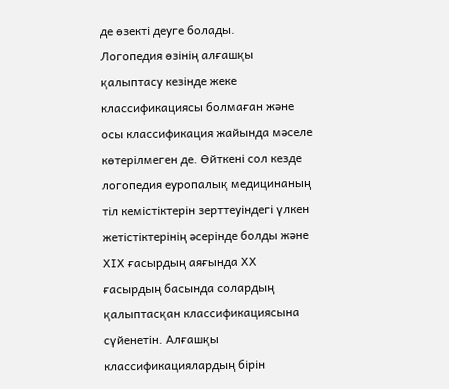де өзекті деуге болады.
Логопедия өзінің алғашқы қалыптасу кезінде жеке классификациясы болмаған және осы классификация жайында мәселе көтерілмеген де. Өйткені сол кезде логопедия еуропалық медицинаның тіл кемістіктерін зерттеуіндегі үлкен жетістіктерінің әсерінде болды және ХІХ ғасырдың аяғында ХХ ғасырдың басында солардың қалыптасқан классификациясына сүйенетін. Алғашқы классификациялардың бірін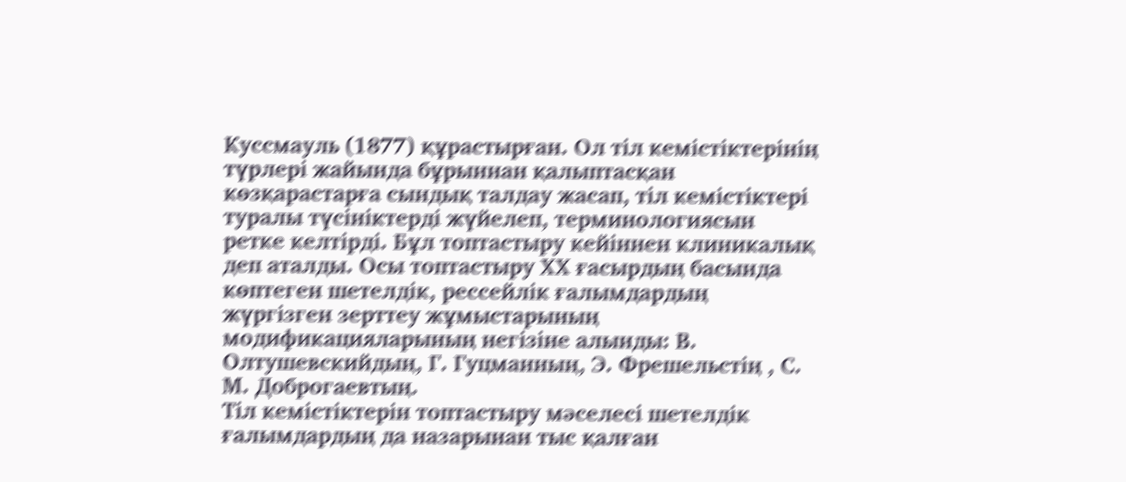Куссмауль (1877) құрастырған. Ол тіл кемістіктерінің түрлері жайында бұрыннан қалыптасқан көзқарастарға сындық талдау жасап, тіл кемістіктері туралы түсініктерді жүйелеп, терминологиясын ретке келтірді. Бұл топтастыру кейіннен клиникалық деп аталды. Осы топтастыру ХХ ғасырдың басында көптеген шетелдік, рессейлік ғалымдардың жүргізген зерттеу жұмыстарының модификацияларының негізіне алынды: В. Олтушевскийдың, Г. Гуцманның, Э. Фрешельстің , С. М. Доброгаевтың.
Тіл кемістіктерін топтастыру мәселесі шетелдік ғалымдардың да назарынан тыс қалған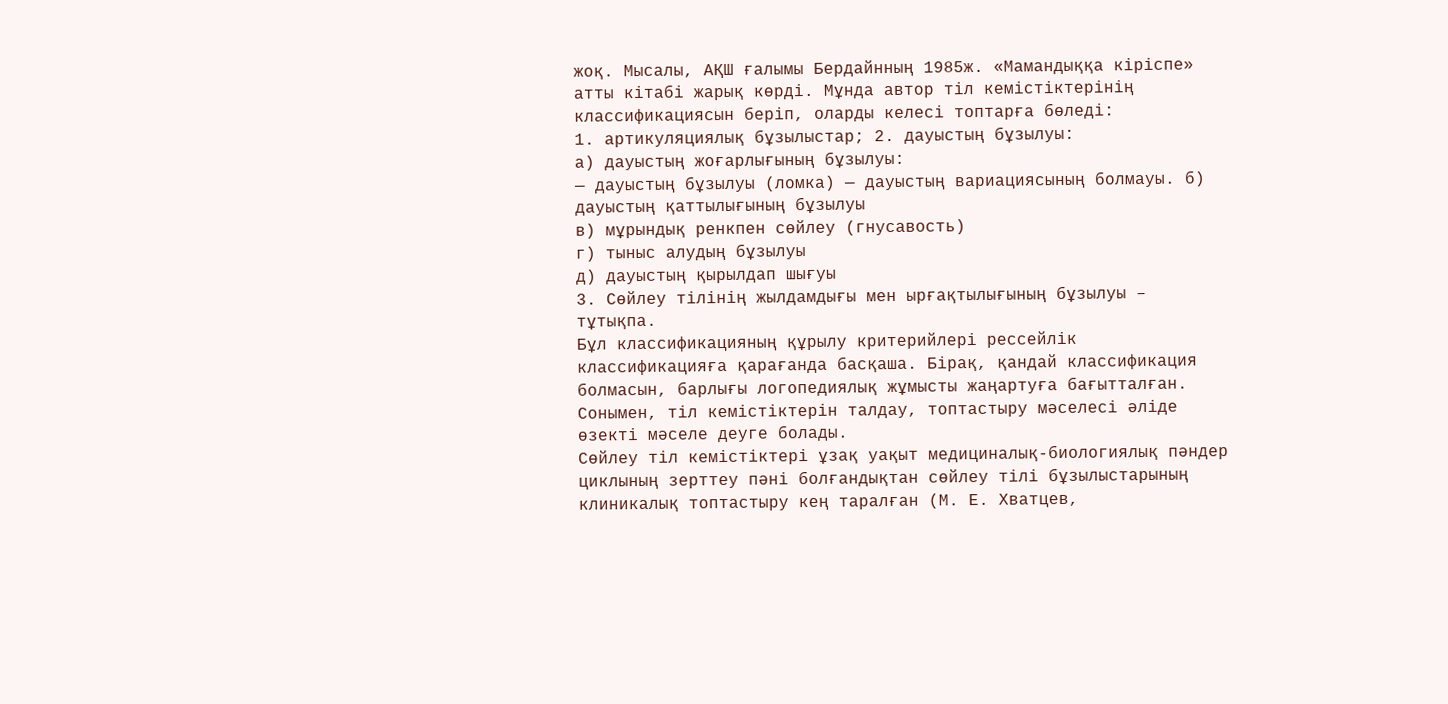жоқ. Мысалы, АҚШ ғалымы Бердайнның 1985ж. «Мамандыққа кіріспе» атты кітабі жарық көрді. Мұнда автор тіл кемістіктерінің классификациясын беріп, оларды келесі топтарға бөледі:
1. артикуляциялық бұзылыстар; 2. дауыстың бұзылуы:
а) дауыстың жоғарлығының бұзылуы:
— дауыстың бұзылуы (ломка) — дауыстың вариациясының болмауы. б) дауыстың қаттылығының бұзылуы
в) мұрындық ренкпен сөйлеу (гнусавость)
г) тыныс алудың бұзылуы
д) дауыстың қырылдап шығуы
3. Сөйлеу тілінің жылдамдығы мен ырғақтылығының бұзылуы – тұтықпа.
Бұл классификацияның құрылу критерийлері рессейлік классификацияға қарағанда басқаша. Бірақ, қандай классификация болмасын, барлығы логопедиялық жұмысты жаңартуға бағытталған. Сонымен, тіл кемістіктерін талдау, топтастыру мәселесі әліде өзекті мәселе деуге болады.
Сөйлеу тіл кемістіктері ұзақ уақыт медициналық-биологиялық пәндер циклының зерттеу пәні болғандықтан сөйлеу тілі бұзылыстарының клиникалық топтастыру кең таралған (М. Е. Хватцев,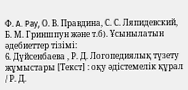Ф. A. Pay, О. В. Правдина, С. С. Ляпидевский, Б. М. Гриншпун және т.б). Ұсынылатын әдебиеттер тізімі:
6. Дүйсенбаева , Р. Д. Логопедиялық түзету жұмыстары [Текст] : оқу әдістемелік құрал / Р. Д.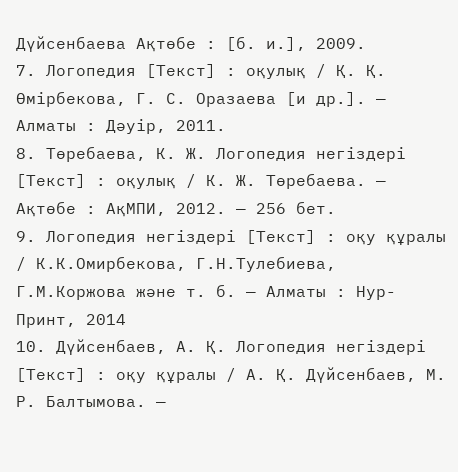Дүйсенбаева Ақтөбе : [б. и.], 2009.
7. Логопедия [Текст] : оқулық / Қ. Қ. Өмірбекова, Г. С. Оразаева [и др.]. — Алматы : Дәуір, 2011.
8. Төребаева, К. Ж. Логопедия негіздері [Текст] : оқулық / К. Ж. Төребаева. — Ақтөбе : АқМПИ, 2012. — 256 бет.
9. Логопедия негіздері [Текст] : оқу құралы / К.К.Омирбекова, Г.Н.Тулебиева, Г.М.Коржова және т. б. — Алматы : Нур-Принт, 2014
10. Дүйсенбаев, А. Қ. Логопедия негіздері [Текст] : оқу құралы / А. Қ. Дүйсенбаев, М. Р. Балтымова. —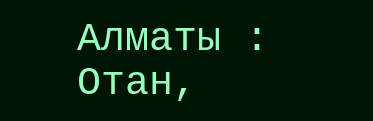Алматы : Отан,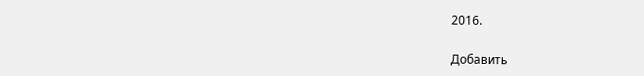2016.

Добавить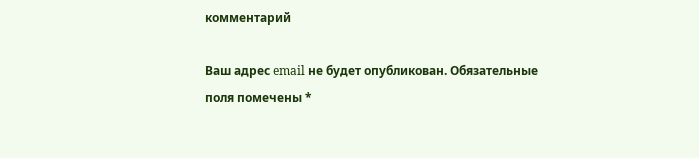комментарий

Ваш адрес email не будет опубликован. Обязательные поля помечены *